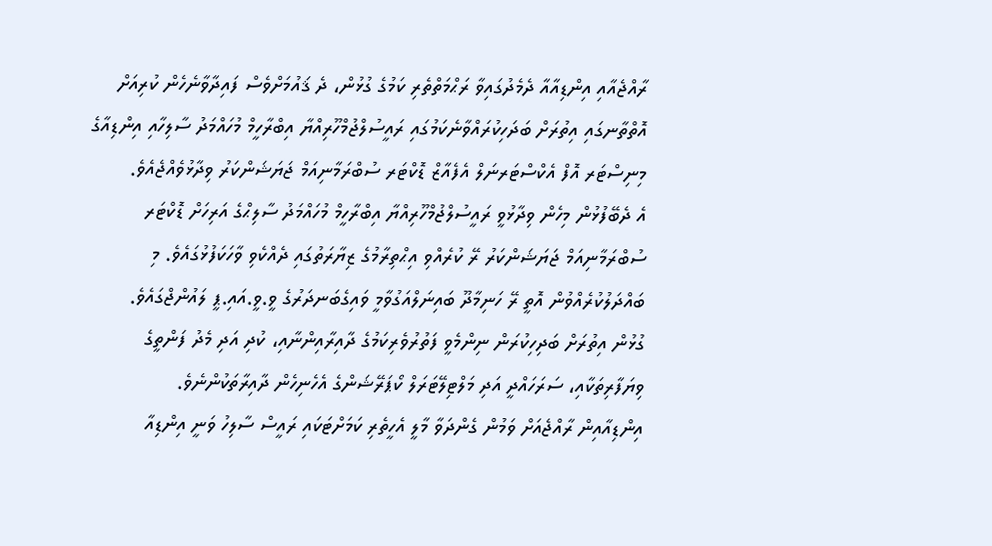ރާއްޖެއާއި އިންޑިއާއާ ދެމެދުގައިވާ ރަޙްމަތްތެރި ކަމުގެ ގުޅުން، ދެ ޤައުމަށްވެސް ފައިދާވާނެހެން ކުރިއަށް އޮތްތާނގައި އިތުރަށް ބަދަހިކުރައްވާނެކަމުގައި ރައީސުލްޖުމްހޫރިއްޔާ އިބްރާހީމް މުހައްމަދު ސާލިހާއި އިންޑިއާގެ މިނިސްޓަރ އޮފް އެކްސްޓަރނަލް އެފެއާޒް ޑޮކްޓަރ ސުބްރަމާނިއަމް ޖަޔަޝަންކަރު ވިދާޅުވެއްޖެއެވެ.
އެ ދެބޭފުޅުން މިހެން ވިދާޅުވީ ރައީސުލްޖުމްހޫރިއްޔާ އިބްރާހީމް މުހައްމަދު ސާލިޙްގެ އަރިހަށް ޑޮކްޓަރ ސުބްރަމާނިއަމް ޖަޔަޝަންކަރު ރޭ ކުރެއްވި އިޙްތިރާމުގެ ޒިޔާރަތުގައި ދެއްކެވި ވާހަކަފުޅުގައެވެ. މި ބައްދަލުކުރެއްވުން އޮތީ ރޭ ހަނިމާދޫ ބައިނަލްއަގުވާމީ ވައިގެބަނދަރުގެ ވީ.ވީ.އައި.ޕީ ލައުންޖްގައެވެ.
ގުޅުން އިތުރަށް ބަދިހިކުރަން ނިންމެވީ ފަތުރުވެރިކަމުގެ ދާއިރާއިންނާއި، ކުދި އަދި މެދު ފަންތީގެ ވިޔަފާރިތަކާއި، ސަރަހައްދީ އަދި މަލްޓިލޭޓަރަލް ކޯޕަރޭޝަންގެ އެހެނިހެން ދާއިރާތަކުންނެވެ.
އިންޑިއާއިން ރާއްޖެއަށް ވަމުން ގެންދަވާ މާލީ އެހީތެރި ކަމަށްޓަކައި ރައީސް ސާލިހު ވަނީ އިންޑިއާ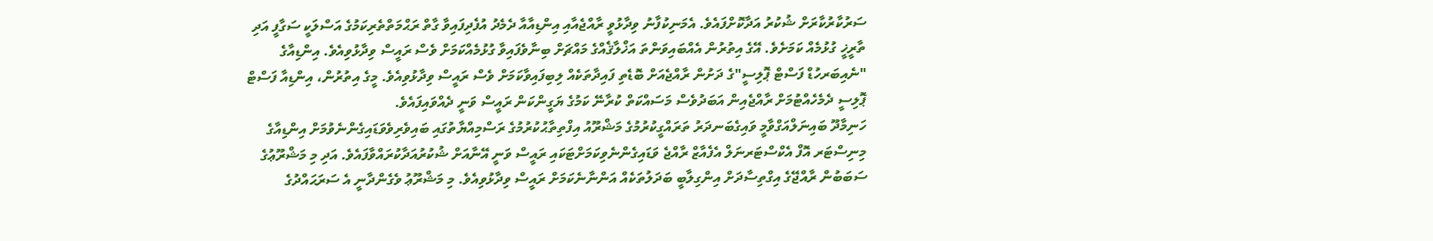ސަރުކާރުކާރަށް ޝުކުރު އަދާކޮށްފައެވެ. އެމަނިކުފާނު ވިދާޅުވީ ރާއްޖެއާއި އިންޑިއާއާ ދެމެދު އުފެދިފައިވާ ގާތް ރަޙްމަތްތެރިކަމުގެ އަސްލަކީ ސަގާފީ އަދި ތާރީޚީ ގުޅުމެއް ކަމަށެވެ. އޭގެ އިތުރުން އެއްބައިވަންތަ އަޚްލާޤެއްގެ މައްޗަށް ބިނާވެފައިވާ ގުޅުމެއްކަމަށް ވެސް ރައީސް ވިދާޅުވިއެވެ. އިންޑިއާގެ "ނެއިބަރހުޑް ފަސްޓް ޕޮލިސީ"ގެ ދަށުން ރާއްޖެއަށް ބޮޑެތި ފައިދާތަކެއް ލިބިފައިވާކަމަށް ވެސް ރައީސް ވިދާޅުވިއެވެ. މީގެ އިތުރުން، އިންޑިއާ ފަސްޓް ޕޮލިސީ ދެމެހެއްޓުމަށް ރާއްޖެއިން އަބަދުވެސް މަސައްކަތް ކުރާނޭ ކަމުގެ ޔަގީންކަން ރައީސް ވަނީ ދެއްވައިފައެވެ.
ހަނިމާދޫ ބައިނަލްއަގްވާމީ ވައިގެބަނދަރު ތަރައްގީކުރުމުގެ މަޝްރޫއު އިފްތިތާޙުކުރުމުގެ ރަސްމިއްޔާތުގައި ބައިވެރިވެވަޑައިގެންނެވުމަށް އިންޑިއާގެ މިނިސްޓަރ އޮފް އެކްސްޓަރނަލް އެފެއާޒް ރާއްޖެ ވަޑައިގެންނެވިކަމަށްޓަކައި ރައީސް ވަނީ އޭނާއަށް ޝުކުރުއަދާކުރައްވާފައެވެ. އަދި މި މަޝްރޫޢުގެ ސަބަބުން ރާއްޖޭގެ އިގްތިސާދަށް އިންގިލާބީ ބަދަލުތަކެއް އަންނާނެކަމަށް ރައީސް ވިދާޅުވިއެވެ. މި މަޝްރޫޢު ވެގެންދާނީ އެ ސަރަޙައްދުގެ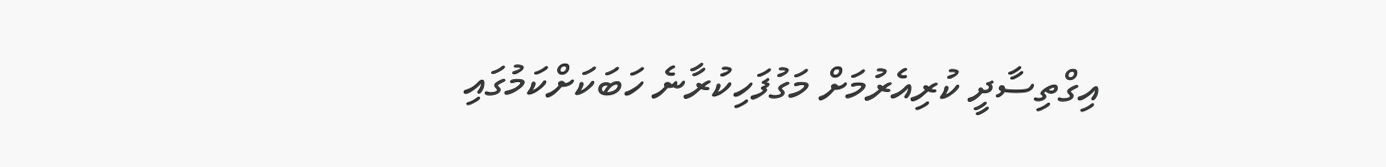އިގްތިސާދީ ކުރިއެރުމަށް މަގުފަހިކުރާނެ ހަބަކަށްކަމުގައި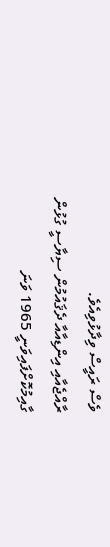ވެސް ރައީސް ވިދާޅުވިއެވެ.
ރާއްޖެއާއި އިންޑިއާއާ ދެޤައުމުން ސިޔާސީ ގުޅުން ގާއިމުކޮށްފައިވަނީ 1965 ވަނަ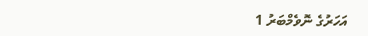އަހަރުގެ ނޮވެމްބަރު 1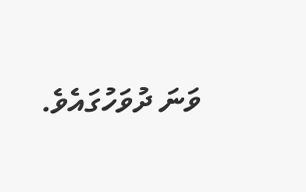ވަނަ ދުވަހުގައެވެ.